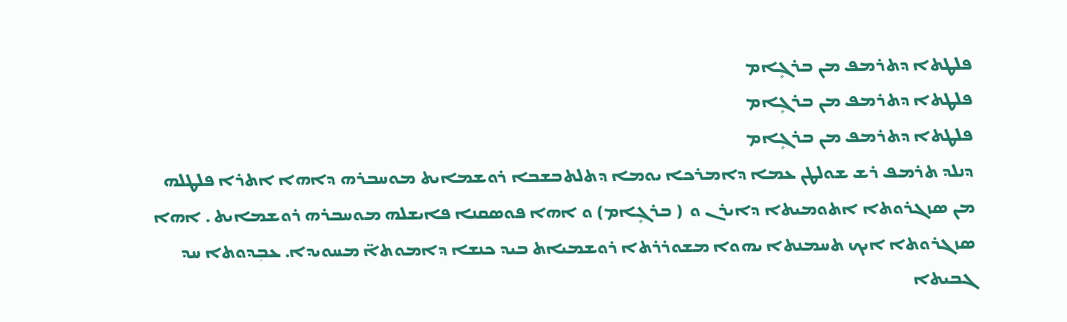ܦܠܛܬܐ ܕܬܪܡܦ ܡܢ ܒܪܓܻܐܡ
ܦܠܛܬܐ ܕܬܪܡܦ ܡܢ ܒܪܓܻܐܡ
ܦܠܛܬܐ ܕܬܪܡܦ ܡܢ ܒܪܓܻܐܡ
ܕܢܠܕ ܬܪܡܦ ܪܫ ܫܘܠܛܢ ܥܡܐ ܕܐܡܪܟܐ ܝܘܡܐ ܕܬܠܬܒܫܒܐ ܪܘܫܡܐܝܬ ܡܘܚܒܪܗ ܕܐܗܐ ܐܬܪܐ ܦܠܛܠܗ ܡܢ ܣܙܓܪܘܬܐ ܐܬܘܡܝܬܐ ܕܐܝܪܢ ܘ  ( ܒܪܓܻܐܡ) ܘ ܐܗܐ ܦܘܣܩܢܐ ܦܐܝܫܠܗ ܡܘܚܒܪܗ ܪܘܫܡܐܝܬ . ܐܗܐ ܣܙܓܪܘܬܐ ܐܝܟ ܬܚܡܢܬܐ ܝܗܘܐ ܡܫܘܪܪܬܐ ܪܘܫܡܝܐܬ ܒܝܕ ܟܢܫܐ ܕܐܡܘܬܐ̈ ܡܚܘܝܕܐ. ܥܒܼܕܘܬܐ ܚܕ ܓܒܝܬܐ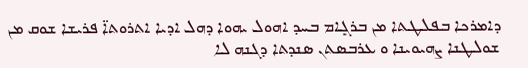ܕܐܡܪܟܐ ܒܦܠܛܬܐ ܡܢ ܒܪܓܻܐܡ ܒܚܕ ܐܗܘܠ ܝܗܘܐ ܕܗܠ ܐܕܝܐ ܐܬܪܘܬܐ̈ ܦܪܝܫܐ ܫܘܩ ܡܢ ܫܘܠܛܢܐ ܨܗܝܘܝܢܐ ܘ ܥܪܒܣܬܢ ܣܢܕܬܐ ܕܓܢܗ ܠܐ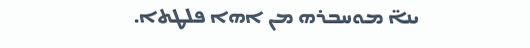ܝܢܐ̈ ܡܘܚܒܪܗ ܡܢ ܐܗܐ ܦܠܛܬܐ.